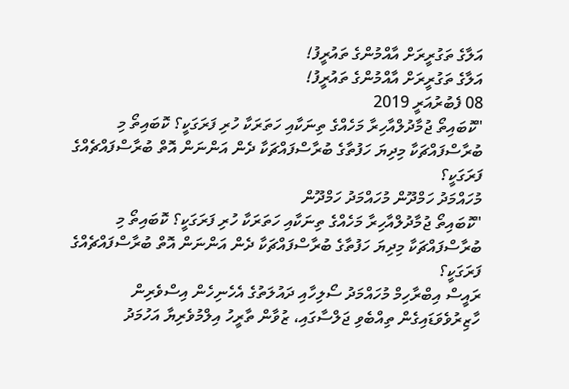އަލާގެ ތަގުރީރަށް އާއްމުންގެ ތައުރީފު!
އަލާގެ ތަގުރީރަށް އާއްމުންގެ ތައުރީފު!
08 ފެބުރުއަރީ 2019
"ކޮބައިތޯ ޖުމާދުލްއާހިރާ މަހެއްގެ ތިނަކާއި ހަތަރަކާ ހުރި ފަރަގަކީ؟ ކޮބައިތޯ މި ބުރާސްފައްޗަކާ މިދިޔަ ހަފުތާގެ ބުރާސްފައްޗަކާ ދެން އަންނަން އޮތް ބުރާސްފައްޗެއްގެ ފަރަގަކީ؟
މުހައްމަދު ހަމްދޫން މުހައްމަދު ހަމްދޫން
"ކޮބައިތޯ ޖުމާދުލްއާހިރާ މަހެއްގެ ތިނަކާއި ހަތަރަކާ ހުރި ފަރަގަކީ؟ ކޮބައިތޯ މި ބުރާސްފައްޗަކާ މިދިޔަ ހަފުތާގެ ބުރާސްފައްޗަކާ ދެން އަންނަން އޮތް ބުރާސްފައްޗެއްގެ ފަރަގަކީ؟
ރައީސް އިބްރާހިމް މުހައްމަދު ސޯލިހާއި ދައުލަތުގެ އެހެނިހެން އިސްވެރިން ހާޒިރުވެވަޑައިގެން ތިއްބެވި ޖަލްސާގައި، ޒުވާން ތާރީހު އިލްމުވެރިޔާ އަހުމަދު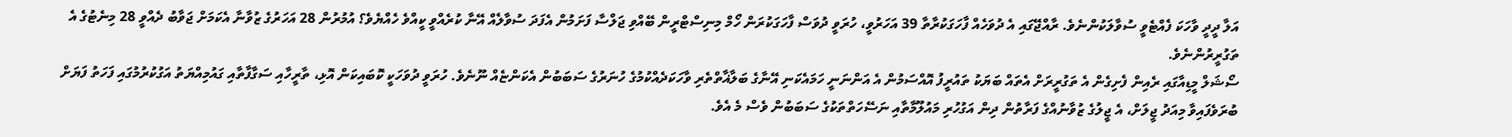އަލާ ދީދީ ވާހަކަ ފެއްޓެވީ ސުވާލަކުންނެވެ. ރާއްޖޭގައި އެ ދުވަހެއް ފާހަގަކުރާތާ 39 އަހަރުވީ، ހުރަވީ ދުވަސް ފާހަގަކުރަން ހޯމް މިނިސްޓްރީން ބޭއްވި ޖަލްސާ ފަށަމުން އެފަދަ ސުވާލެއް އޭނާ ކުރެއްވީ ކީއްވެ ހެއްޔެވެ؟ އުމުރުން 28 އަހަރުގެ ޒުވާނާ އެކަމަށް ޖަވާބު ދެއްވީ 28 މިނެޓުގެ އެ ތަގުރީރުންނެވެ.
ސޯޝަލް މީޑިއާގައި ރެއިން ފެށިގެން އެ ތަގުރީރަށް އެތައް ބަޔަކު ތައުރީފު އޮއްސަމުން އެ އަންނަނީ ހަމައެކަނި އޭނާގެ ބަލާޣާތްތެރި ވާހަކަދެއްކުމުގެ ހުނަރުގެ ސަބަބުން އެކަންޏެއް ނޫނެވެ. ހުރަވީ ދުވަހަކީ ކޮބައިކަން އޮޅި، ތާރީހާއި ސަގާފާތާއި ގައުމިއްޔަތު އަގުކުރުމުގައި ފަހަތު ފަޔަށް ބުރަވެފައިވާ މިއަދު ޖީލަށް، އެ ޖީލުގެ ޒުވާނުއްގެ ފަރާތުން ދިން އަގުހުރި މައުލޫމާތާއި ނަސޭހަތްތަކުގެ ސަބަބުން ވެސް މެ އެވެ.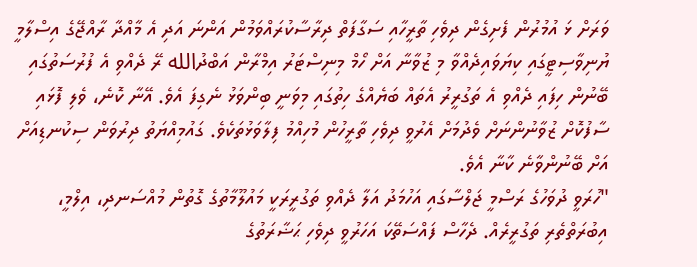ވަރަށް ޅަ އުމުރުން ފެށިގެން ދިވެހި ތާރީހާއި ސަގާފަތް ދިރާސާކުރައްވަމުން އަންނަ އަދި އެ މާއްދާ ރާއްޖޭގެ އިސްލާމީ ޔުނިވާސިޓީގައި ކިޔަވައިދެއްވާ މި ޒުވާނާ އަށް ހޯމް މިނިސްޓަރު އިމްރާން އަބްދުالله ރޭ ދެއްވި އެ ފުރުސަތުގައި ބޭނުން ހިފައި ދެއްވި އެ ތަގުރީރު އެތައް ބަޔެއްގެ ހިތުގައި މިވަނީ ބިންވަޅު ނެގިފަ އެވެ. އޭނާ ކޮނެ، ވެލި ފޮޅައި ސާފުކޮށް ޒުވާނުންނަށް ވެދުމަށް އެރުވީ ދިވެހި ތާރީހުން މުހިއްމު ފިލާވަޅުތަކެވެ. ގައުމިއްޔަތު ދިރުވަން ސިކުނޑިއަށް އަށް ބޭނުންވާނެ ކާނާ އެވެ.
"ހުރަވީ ދުވަހުގެ ރަސްމީ ޖަލްސާގައި އަހުމަދު އަލާ ދެއްވި ތަގުރީރަކީ މައުލޫމާތުގެ ގޮތުން މުއްސަނދި، އިލްމީ، އިބުރަތްތެރި ތަގުރީރެއް. ދެހާސް ފައްސަތޭކަ އަހަރުވީ ދިވެހި ޙަޟާރަތުގެ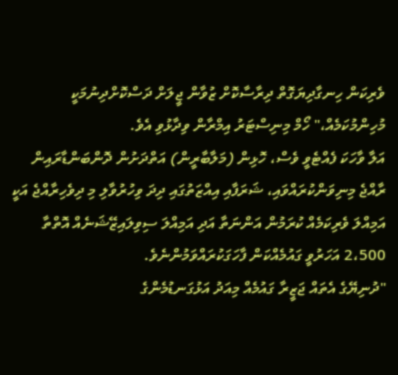ވެރިކަން ހިނގާދިޔަގޮތް ދިރާސާކޮށް ޒުވާން ޖީލަށް ދަސްކޮށްދިނުމަކީ މުހިންމުކަމެއް،" ހޯމް މިނިސްޓަރު އިމްރާން ވިދާޅުވި އެވެ.
އަލާ ވާހަކަ ފެއްޓެވީ ވެސް، ހޮޅިން (މަލާބާރީން) އަތްދަށުން ދޮންބަންޑާރައިން ރާއްޖެ މިނިވަންކުރައްވައި، ޝަރަފާއި އިއްޒަތުގައި ދިދަ ވިހުރުވާލި މި ދިވެހިރާއްޖެ އަކީ އަމިއްލަ ވެރިކަމެއް ކުރަމުން އަންނަތާ އަދި އަމިއްލަ ސިވިލައިޒޭޝަނެއް އޮތްތާ 2،500 އަހަރުވީ ގައުމެއްކަން ފާހަގަކުރައްވަމުންނެވެ.
"ދުނިޔޭގެ އެތައް ޖަޒީރާ ގައުމެއް މިއަދު އަޅުގަނޑުމެންގެ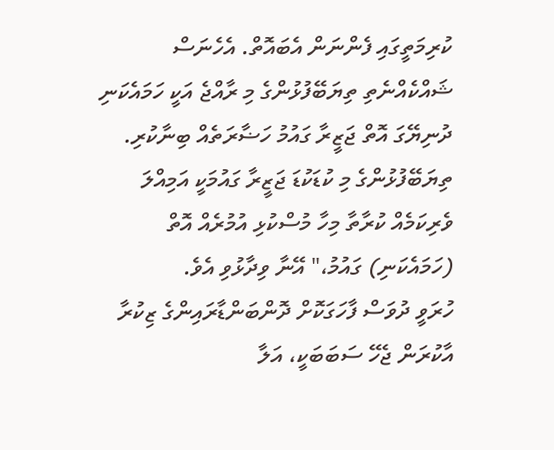ކުރިމަތީގައި ފެންނަން އެބައޮތް. އެހެނަސް ޝައްކެއްނެތި ތިޔަބޭފުޅުންގެ މި ރާއްޖެ އަކީ ހަމައެކަނި ދުނިޔޭގަ އޮތް ޖަޒީރާ ގައުމު ހަޟާރަތެއް ބިނާކުރި. ތިޔަބޭފުޅުންގެ މި ކުޑަކުޑަ ޖަޒީރާ ގައުމަކީ އަމިއްލަ ވެރިކަމެއް ކުރާތާ މިހާ މުސްކުޅި އުމުރެއް އޮތް (ހަމައެކަނި) ގައުމު،" އޭނާ ވިދާޅުވި އެވެ.
ހުރަވީ ދުވަސް ފާހަގަކޮށް ދޮންބަންޑާރައިންގެ ޒިކުރާ އާކުރަން ޖެހޭ ސަބަބަކީ، އަލާ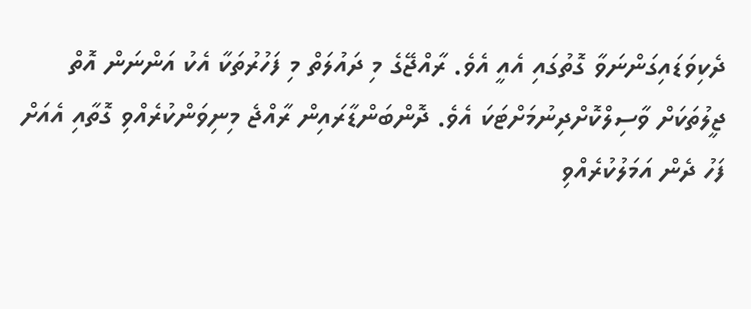ދެކިވަޑައިގަންނަވާ ގޮތުގައި އެއީ އެވެ. ރާއްޖޭގެ މި ދައުލަތް މި ފަހުރުތަކާ އެކު އަންނަން އޮތް ޖީލުތަކަށް ވާސިލްކޮށްދިނުމަށްޓަކަ އެވެ. ދޮންބަންޑާރައިން ރާއްޖެ މިނިވަންކުރެއްވި ގޮތާއި އެއަށް ފަހު ދެން އަމަލުކުރެއްވި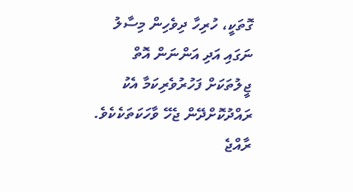ގޮތަކީ، ހުރިހާ ދިވެހިން މިސާލު ނަގައި އަދި އަންނަން އޮތް ޖީލުތަކަށް ފަހުރުވެރިކަމާ އެކު ރައްދުކޮށްދޭން ޖެހޭ ވާހަކަތަކެކެވެ.
ރާއްޖެ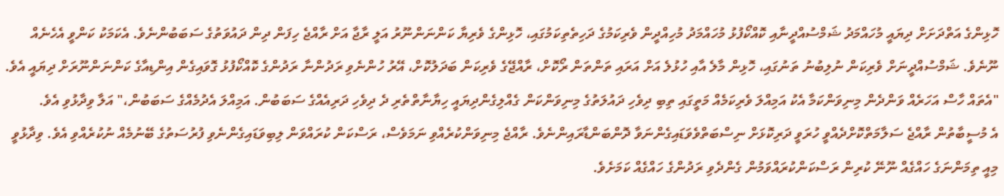ހޮޅިންގެ އަތްދަށަށް ދިޔައީ މުހައްމަދު ޝަމްސުއްދީނާއި ކޮއްކޯފުޅު މުހައްމަދު މުހިއްދީން ވެރިކަމުގެ ދަހިތެތިކަމުގައި، ހޮޅިންގެ ވެރިޔާ ކަންނަންނޫރު އަލީ ރާޖާ އަށް ރާއްޖެ ހިފަން ދިން ދައުވަތުގެ ސަބަބުންނެވެ. އެކަމަކު ކަންވީ އެހެނެއް ނޫނެވެ. ޝަމްސުއްދީނަށް ވެރިކަން ނުލިބުނު ތަނުގައި، ހޮޅިން މާލެ އާއި ހުޅުލެ އަށް އަރައި ތަންތަން ރޯކޮށް، ރާއްޖޭގެ ވެރިކަން ބަދަލުކޮށް، އޭރު ހުންނެވި ރަދުންނާ ރަދުންގެ ކޮއްކޯފުޅު ގޮވައިގެން އިންޑިއާގެ ކަންނަންނޫރަށް ދިޔައީ އެވެ.
"އެތައް ހާސް އަހަރެއް ވަންދެން މިނިވަންކަމާ އެކު އަމިއްލަ ވެރިކަމެއް މަތީގައި ތިބި ދިވެހި ދައުލަތުގެ މިނިވަންކަން ގެއްލިގެންދިޔައީ ހިޔާނާތްތެރި ދެ ދިވެހި ދަރިއެއްގެ ސަބަބުން. އަމިއްލަ އެދުމެއްގެ ސަބަބުން،" އަލާ ވިދާޅުވި އެވެ.
އެ މުސީބާތުން ރާއްޖެ ސަލާމަތްކޮށްދެއްވީ ހުރަވީ ދަރިކޮޅަށް ނިސްބަތްވެވަޑައިގެންނަވާ ދޮންބަންޑާރައިންނެވެ. ރާއްޖެ މިނިވަންކުރެއްވި ނަމަވެސް، ރަސްކަން ކުރައްވަން ލިބިވަޑައިގެންނެވި ފުރުސަތުގެ ބޭނުމެއް ނުކުރެއްވި އެވެ. ވިދާޅުވީ މިއީ ތިމަންނަގެ ހައްގެއް ނޫނޭ ކުރިން ރަސްކަންކުރައްވަމުން ގެންދެވި ރަދުންގެ ހައްގެއް ކަމަށެވެ.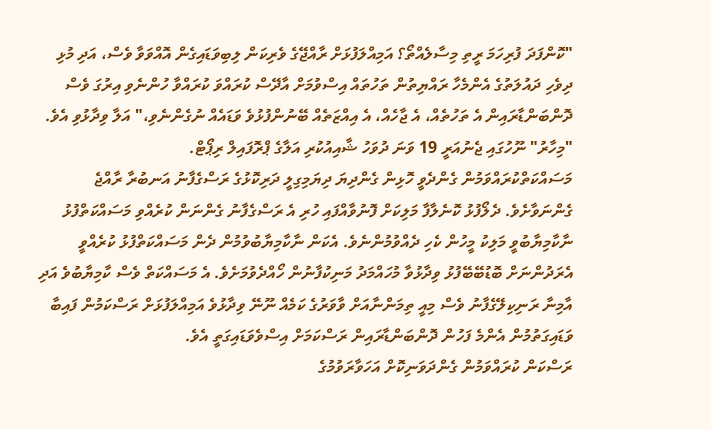"ކޮންފަދަ ފުރިހަމަ ރީތި މިސާލެއްތޯ؟ އަމިއްލަފުޅަށް ރާއްޖޭގެ ވެރިކަން ލިބިވަޑައިގެން އޮއްވަވާ ވެސް، އަދި މުޅި ދިވެހި ދައުލަތުގެ އެންމެހާ ރައްޔިތުން ތަހުތައް އިސްވުމަށް އާދޭސް ކުރައްވަ ކުރައްވާ ހުންނެވި އިރުގަ ވެސް ދޮންބަންޑާރައިން އެ ތަހުތެއް، އެ ޖާހެއް، އެ އިއްޒަތެއް ބޭނުންފުޅުވެ ވަޑައެއް ނުގެންނެވި،" އަލާ ވިދާޅުވި އެވެ.
"މިހާރު" ނޫހުގައި ޖެނުއަރީ 19 ވަނަ ދުވަހު ޝާއިއުކުރި އަލާގެ ޕްރޮފައިލް ރިޕޯޓް.
މަސައްކަތްކުރައްވަމުން ގެންދެވީ ހޮޅިން ގެންދިޔަ ދިޔަމިގިލީ ދަރިކޮޅުގެ ރަސްގެފާނު އަނބުރާ ރާއްޖެ ގެންނަވާށެވެ. ދެލޯފުޅު ކޮނެލާފާ މަލިކަށް ފޮނުވާއްފައި ހުރި އެ ރަސްގެފާނު ގެންނަން ކުރެއްވި މަސައްކަތްފުޅު ނާކާމިޔާބުވީ މަލިކު މީހުން ކެހި ދެއްވުމުންނެވެ. އެކަން ނާކާމިޔާބުވުމުން ދެން މަސައްކަތްފުޅު ކުރެއްވީ އެރަދުންނަށް ބޮޑުބޭބޭފުޅު ވިދާޅުވާ މުހައްމަދު މަނިކުފާނުން ހޯއްދެވުމަށެވެ. އެ މަސައްކަތް ވެސް ކާމިޔާބުވެ އަދި އާމިނާ ރަނިކިލޭގެފާނު ވެސް މިއީ ތިމަންނާއަށް ވާވަރުގެ ކަމެއް ނޫނޭ ވިދާޅުވެ އަމިއްލަފުޅަށް ރަސްކަމުން ފައިބާ ވަޑައިގަތުމުން އެންމެ ފަހުން ދޮންބަންޑާރައިން ރަސްކަމަށް އިސްވެވަޑައިގަތީ އެވެ.
ރަސްކަން ކުރައްވަމުން ގެންދަވަނިކޮށް އަހަވާރަވުމުގެ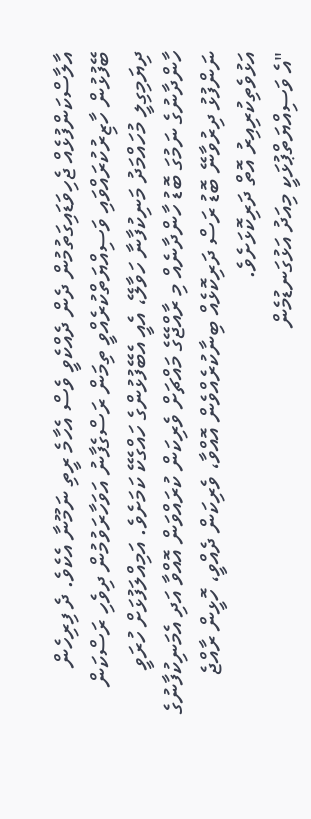އާލާސްކަންފުޅެއް ޖެހިވަޑައިގަތުމުން ދެން ދެއްކެވީ ވެސް އެހާމެ ރީތި ނަމޫނާ އެކެވެ. ދެ ފިރިހެން ބޭފުޅުން ހާޒިރުކުރައްވައި ވަސިއްޔަތްކުރެއްވީ ތިމަން ރަސްގެފާނު އަވަހާރަވުމުން ދިވެހި ރަސްކަން ދިޔަމިގިލީ މުހައްމަދު މަނިކުފާނާ ހަވާލޭ، އެއީ އެބޭފުޅުންގެ ހައްގެކޭ ކަމަށެވެ. އަމިއްލަފުޅަށް ހުރަވީ ހާންދާނުގެ ނަމުގަ ބޮޑު ހާންދާނެއް މި ރާއްޖޭގެ މައްޗަށް ވެރިކަން ކުރައްވަން އޮއްވާ އަދި އެމަނިކުފާނުގެ ނަންފުޅު ދިރުވާނޭ ބޮޑު ރަސް ދަރިކޮޅެއް ބިނާކުރެއްވެން އޮއްވާ، ވެރިކަން ދެއްވީ، ހޮޅީން ރާއްޖެ އަޅުވެތިކުރިއިރު އޮތް ދަރިކޮޅަށެވެ.
"އެ ވަސިއްޔަތްޕުޅަކީ މިއަދު އަޅުގަނޑުމެން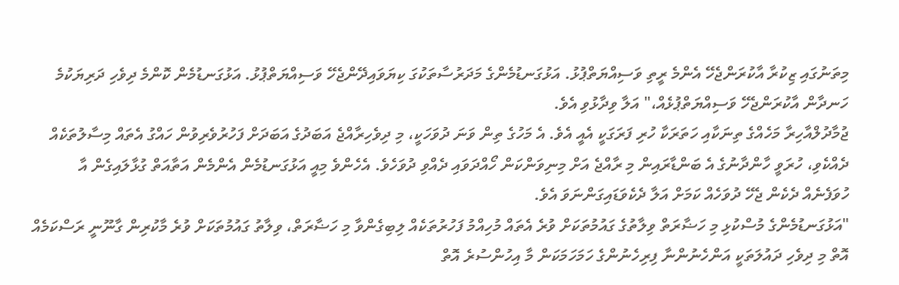މިތަނުގައި ޒިކުރާ އާކުރަންޖެހޭ އެންމެ ރީތި ވަސިއްޔަތްޕުޅު. އަޅުގަނޑުމެންގެ މަދަރުސާތަކުގަ ކިޔަވައިދޭންޖެހޭ ވަސިއްޔަތްޕުޅު. އަޅުގަނޑުމެން ކޮންމެ ދިވެހި ދަރިޔަކުމެ ހަނދާން އާކުރަންޖެހޭ ވަސިއްޔަތްޕުޅެއް،" އަލާ ވިދާޅުވި އެވެ.
ޖުމާދުލްއާހިރާ މަހެއްގެ ތިނަކާއި ހަތަރަކާ ހުރި ފަރަގަކީ އެއީ އެވެ. އެ މަހުގެ ތިން ވަނަ ދުވަހަކީ، މި ދިވެހިރާއްޖެ އަބަދުގެ އަބަދަށް ފަހުރުވެރިވުން ހައްގު އެތައް މިސާލުތަކެއް ދެއްކެވި، ހުރަވީ ހާންދާނުގެ އެ ބަންޑާރައިން މި ރާއްޖެ އަށް މިނިވަންކަން ހޯއްދަވައި ދެއްވި ދުވަހެވެ. އެހެންވެ މިއީ އަޅުގަނޑުމެން އެންމެން އަތާއަތް ގުޅާލައިގެން އާ ހުވަފެނެއް ދެކެން ޖެހޭ ދުވަހެއް ކަމަށް އަލާ ދެކެވަޑައިގަންނަވަ އެވެ.
"އަޅުގަނޑުމެންގެ މުސްކުޅި މި ހަޟާރަތް ވިލާތުގެ ގައުމުތަކަށް ވުރެ އެތައް މުހިއްމު ފަހުރުތަކެއް ލިބިގެންވާ މި ހަޟާރަތް، ވިލާތު ގައުމުތަކަށް ވުރެ މާކުރިން ގާނޫނީ ރަސްކަމެއް އޮތް މި ދިވެހި ދައުލަތަކީ އަންހެނުންނާ ފިރިހެނުންގެ ހަމަހަމަކަން މާ އިހުންސުރެ އޮތް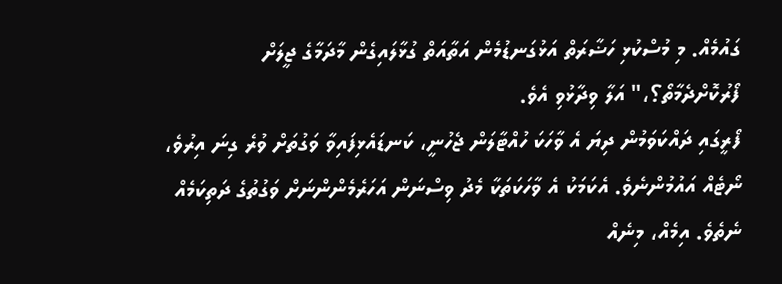ގައުމެއް. މި މުސްކުޅި ހަޟާރަތް އަޅުގަނޑުމެން އަތާއަތް ގުޅާލައިގެން މާދަމާގެ ޖީލަށް ފޯރުކޮށްދެމާތޯ؟،" އަލާ ވިދާޅުވި އެވެ.
ފޯރީގައި ދައްކަވަމުން ދިޔަ އެ ވާހަކަ ހުއްޓާލަން ޖެހުނީ، ކަނޑައެޅިފައިވާ ވަގުތަށް ވުރެ ގިނަ އިރުވެ، ނޯޓެއް އައުމުންނެވެ. އެކަމަކު އެ ވާހަކަތަކާ މެދު ވިސްނަން އަހަރެމެންންނަށް ވަގުތުގެ ދަތިކަމެއް ނެތެވެ. އިމެއް، މިނެއް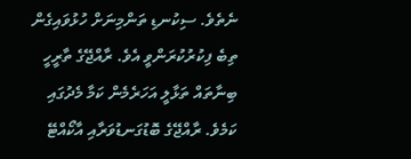ނެތެވެ. ސިކުނޑި ތަންމިނަށް ހުޅުވައިގެން ތިބެ ފިކުރުކުރަންވީ އެވެ. ރާއްޖޭގެ ތާރީހީ ބިނާތައް ތަޅާލީ އަހަރެމެން ކަމާ މެދުގައި ކަމެވެ. ރާއްޖޭގެ ބޮޑުގަނޑުވަރާއި އާކޯއްޓޭ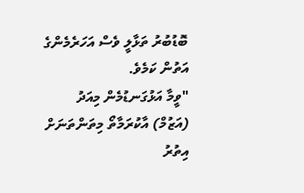ބޮޑުބުރު ތަޅާލީ ވެސް އަހަރެމެންގެ އަތުން ކަމެވެ.
"ވީމާ އަޅުގަނޑުމެން މިއަދު (އަޒުމް) އާކުރަމާތޯ މިތަންތަނަށް އިތުރު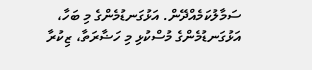ސަމާލުކަމެއްދޭން. އަޅުގަނޑުމެންގެ މި ބަހާ، އަޅުގަނޑުމެންގެ މުސްކުޅި މި ހަޟާރަތާ، ޒިކުރާ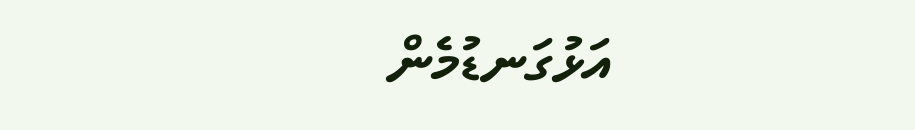އަޅުގަނޑުމެން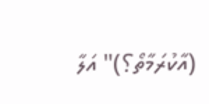(އާކުރަމާތޯ؟)" އަލާ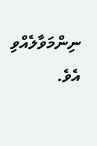ނިންމަވާލެއްވި އެވެ.